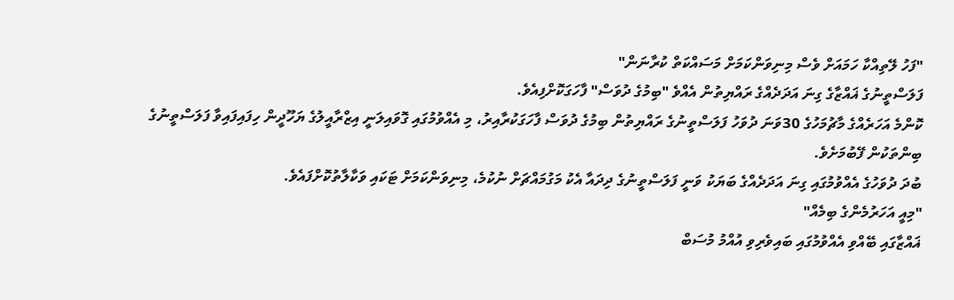"ފަހު ލޭތިއްކާ ހަމައަށް ވެސް މިނިވަންކަމަށް މަސައްކަތް ކުރާނަން"
ފަލަސްތީނުގެ ޣައްޒާގެ ގިނަ އަދަދެއްގެ ރައްޔިތުން އެއްވެ "ބިމުގެ ދުވަސް" ފާހަގަކޮށްފިއެވެ.
ކޮންމެ އަހަރެއްގެ މާޗުމަހުގެ 30ވަނަ ދުވަހު ފަލަސްތީނުގެ ރައްޔިތުން ބިމުގެ ދުވަސް ފާހަގަކުރާއިރު، މި އެއްވުމުގައި ގޮވައިލަނީ އިޒްރާއީލުގެ ޔަހޫދީން ހިފައިފައިވާ ފަލަސްތީނުގެ ބިންތަކުން ފޭބުމަށެވެ.
ބުދަ ދުވަހުގެ އެއްވުމުގައި ގިނަ އަދަދެއްގެ ބަޔަކު ވަނީ ފަލަސްތީނުގެ ދިދައާ އެކު މަގުމައްޗަށް ނުކުމެ، މިނިވަންކަމަށް ޓަކައި ވަކާލާތުކޮށްފައެވެ.
"މިއީ އަހަރުމެންގެ ބިމެއް"
ޣައްޒާގައި ބޭއްވި އެއްވުމުގައި ބައިވެރިވި އުއްމު މުސަބް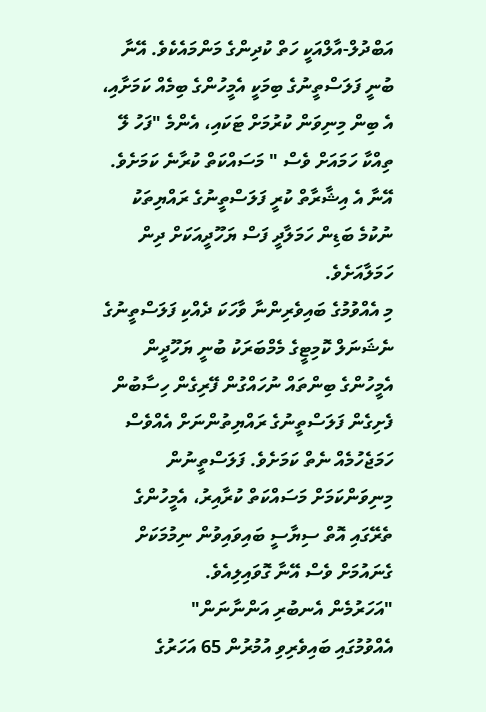އަބްދުލް-އާލްއަކީ ހަތް ކުދިންގެ މަންމައެކެވެ. އޭނާ ބުނީ ފަލަސްތީނުގެ ބިމަކީ އެމީހުންގެ ބިމެއް ކަމަށާއި، އެ ބިން މިނިވަން ކުރުމަށް ޓަކައި، އެންމެ "ފަހު ލޭ ތިއްކާ ހަމައަށް ވެސް " މަސައްކަތް ކުރާނެ ކަމަށެވެ.
އޭނާ އެ އިޝާރާތް ކުރީ ފަލަސްތީނުގެ ރައްޔިތަކު ނުކުމެ ބަޑިން ހަމަލާދީ ފަސް ޔަހޫދީއަކަށް ދިން ހަމަލާއަށެވެ.
މި އެއްވުމުގެ ބައިވެރިންނާ ވާހަކަ ދެއްކި ފަލަސްތީނުގެ ނެޝަނަލް ކޮމިޓީގެ މެމްބަރަކު ބުނީ ޔަހޫދީން އެމީހުންގެ ބިންތައް ނުހައްގުން ފޭރިގެން ހިސާބުން ފެށިގެން ފަލަސްތީނުގެ ރައްޔިތުންނަށް އެއްވެސް ހަމަޖެހުމެއް ނެތް ކަމަށެވެ. ފަލަސްތީނުން މިނިވަންކަމަށް މަސައްކަތް ކުރާއިރު، އެމީހުންގެ ތެރޭގައި އޮތް ސިޔާސީ ބައިވައިވުން ނިމުމަކަށް ގެނައުމަށް ވެސް އޭނާ ގޮވައިލިއެވެ.
"އަހަރުމެން އެނބުރި އަންނާނަން"
އެއްވުމުގައި ބައިވެރިވި އުމުރުން 65 އަހަރުގެ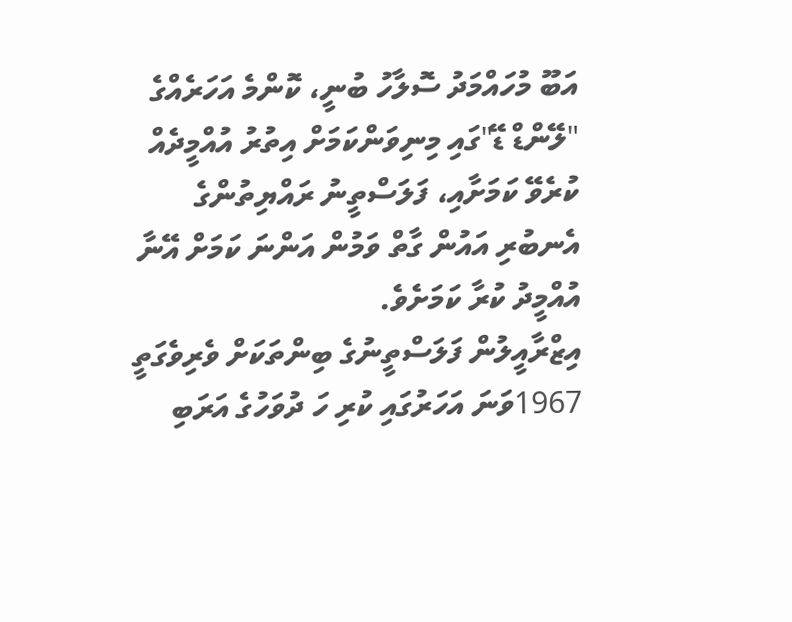އަބޫ މުހައްމަދު ސޮލާހު ބުނީ، ކޮންމެ އަހަރެއްގެ "ލޭންޑް ޑޭ"ގައި މިނިވަންކަމަށް އިތުރު އުއްމީދެއް ކުރެވޭ ކަމަށާއި، ފަލަސްތީނު ރައްޔިތުންގެ އެނބުރި އައުން ގާތް ވަމުން އަންނަ ކަމަށް އޭނާ އުއްމީދު ކުރާ ކަމަށެވެ.
އިޒްރާއީލުން ފަލަސްތީނުގެ ބިންތަކަށް ވެރިވެގަތީ 1967ވަނަ އަހަރުގައި ކުރި ހަ ދުވަހުގެ އަރަބި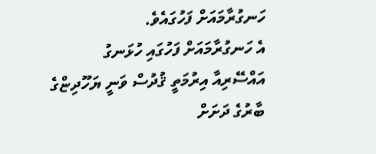ހަނގުރާމައަށް ފަހުގައެވެ.
އެ ހަނގުރާމައަށް ފަހުގައި ހުޅަނގު އައްސޭރިއާ އިރުމަތީ ޤުދުސް ވަނީ ޔަހޫދިޏްގެ ބާރުގެ ދަށަށް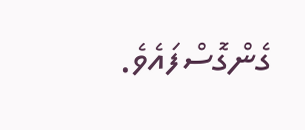ގެންގޮސްފައެވެ.